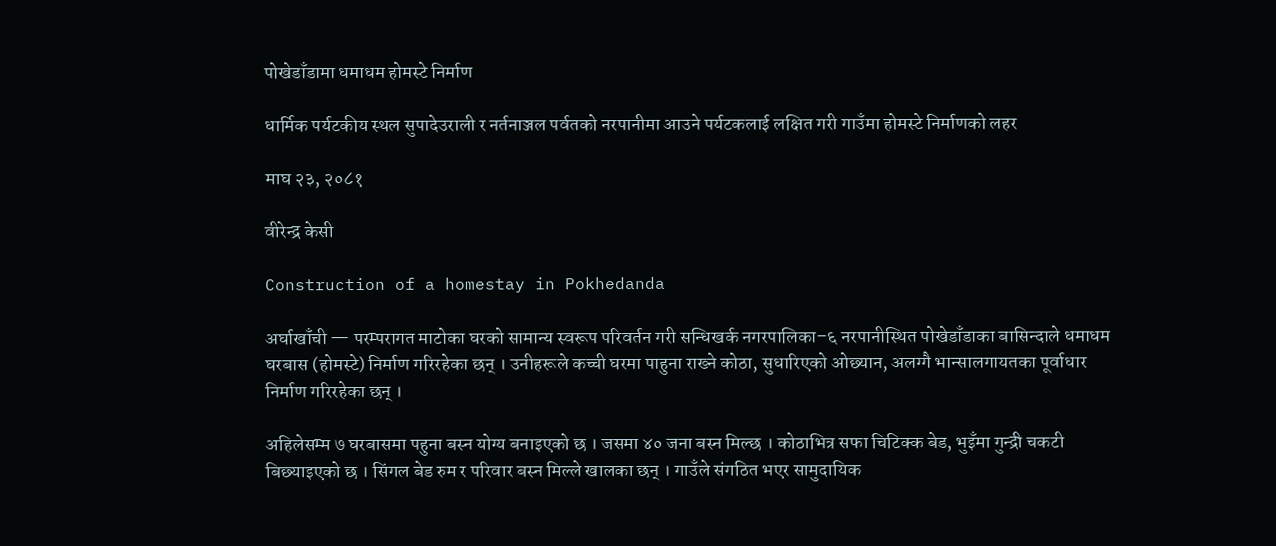पोखेडाँडामा धमाधम होमस्टे निर्माण

धार्मिक पर्यटकीय स्थल सुपादेउराली र नर्तनाञ्जल पर्वतको नरपानीमा आउने पर्यटकलाई लक्षित गरी गाउँमा होमस्टे निर्माणको लहर

माघ २३, २०८१

वीरेन्द्र केसी

Construction of a homestay in Pokhedanda

अर्घाखाँची — परम्परागत माटोका घरको सामान्य स्वरूप परिवर्तन गरी सन्धिखर्क नगरपालिका–६ नरपानीस्थित पोखेडाँडाका बासिन्दाले धमाधम घरबास (होमस्टे) निर्माण गरिरहेका छन् । उनीहरूले कच्ची घरमा पाहुना राख्ने कोठा, सुधारिएको ओछ्यान, अलग्गै भान्सालगायतका पूर्वाधार निर्माण गरिरहेका छन् ।

अहिलेसम्म ७ घरबासमा पहुना बस्न योग्य बनाइएको छ । जसमा ४० जना बस्न मिल्छ । कोठाभित्र सफा चिटिक्क बेड, भुइँमा गुन्द्री चकटी बिछ्याइएको छ । सिंगल बेड रुम र परिवार बस्न मिल्ले खालका छन् । गाउँले संगठित भएर सामुदायिक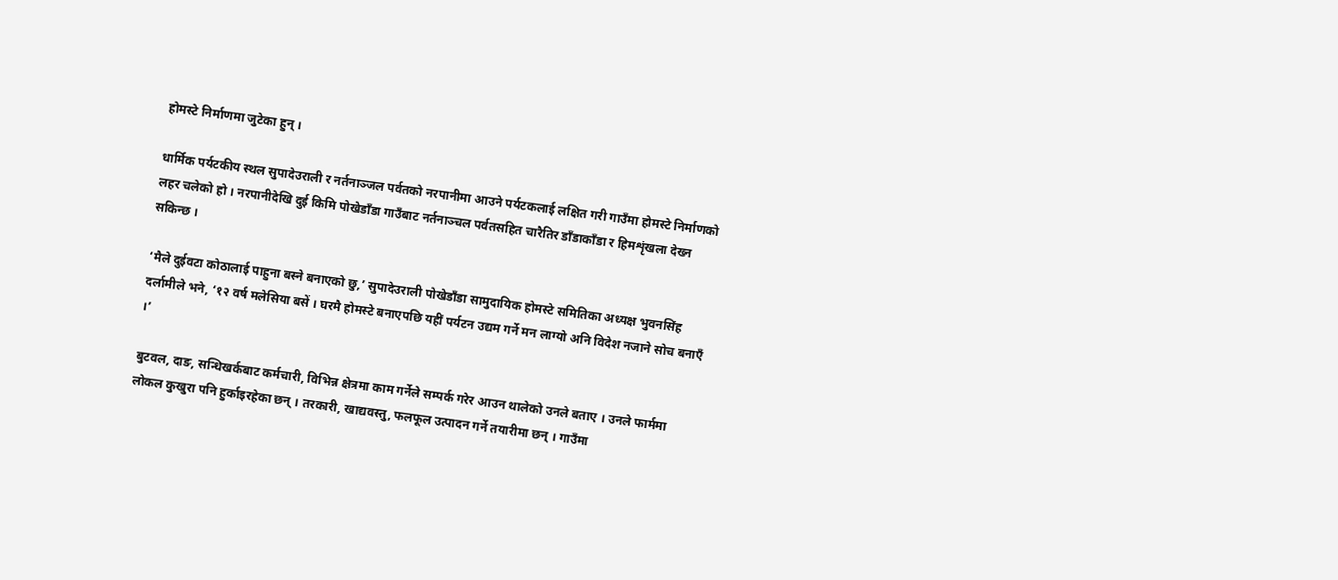होमस्टे निर्माणमा जुटेका हुन् ।

धार्मिक पर्यटकीय स्थल सुपादेउराली र नर्तनाञ्जल पर्वतको नरपानीमा आउने पर्यटकलाई लक्षित गरी गाउँमा होमस्टे निर्माणको लहर चलेको हो । नरपानीदेखि दुई किमि पोखेडाँडा गाउँबाट नर्तनाञ्चल पर्वतसहित चारैतिर डाँडाकाँडा र हिमशृंखला देख्न सकिन्छ ।

‘मैले दुईवटा कोठालाई पाहुना बस्ने बनाएको छु,’ सुपादेउराली पोखेडाँडा सामुदायिक होमस्टे समितिका अध्यक्ष भुवनसिंह दर्लामीले भने, ‘१२ वर्ष मलेसिया बसें । घरमै होमस्टे बनाएपछि यहीं पर्यटन उद्यम गर्ने मन लाग्यो अनि विदेश नजाने सोच बनाएँ ।’

बुटवल, दाङ, सन्धिखर्कबाट कर्मचारी, विभिन्न क्षेत्रमा काम गर्नेले सम्पर्क गरेर आउन थालेको उनले बताए । उनले फार्ममा लोकल कुखुरा पनि हुर्काइरहेका छन् । तरकारी, खाद्यवस्तु, फलफूल उत्पादन गर्ने तयारीमा छन् । गाउँमा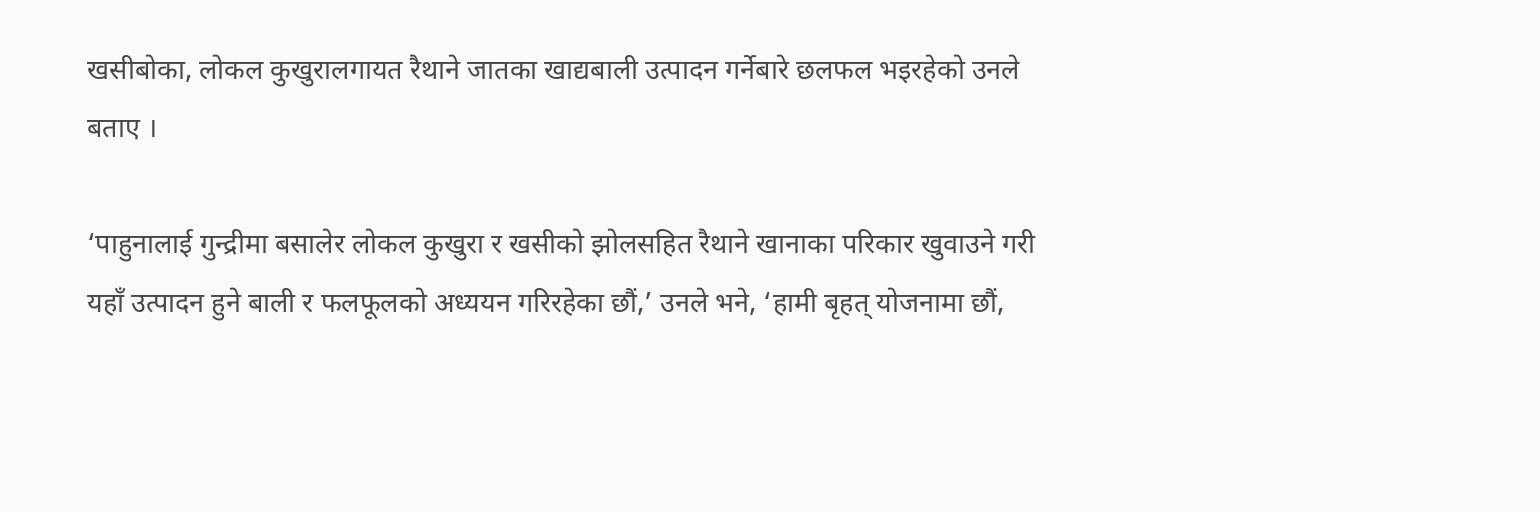खसीबोका, लोकल कुखुरालगायत रैथाने जातका खाद्यबाली उत्पादन गर्नेबारे छलफल भइरहेको उनले बताए ।

‘पाहुनालाई गुन्द्रीमा बसालेर लोकल कुखुरा र खसीको झोलसहित रैथाने खानाका परिकार खुवाउने गरी यहाँ उत्पादन हुने बाली र फलफूलको अध्ययन गरिरहेका छौं,’ उनले भने, ‘हामी बृहत् योजनामा छौं,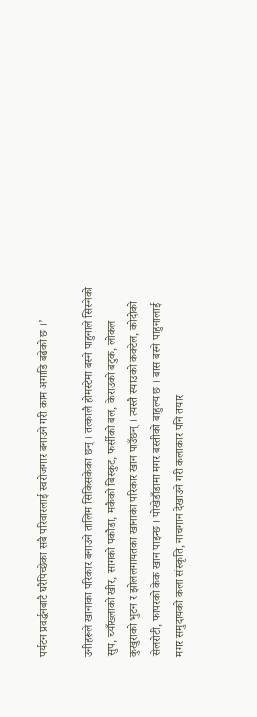पर्यटन प्रवर्द्धनबाटै घरैपिच्छेका सबै परिवारलाई स्वरोजगार बनाउने गरी काम अगाडि बढेको छ ।’

उनीहरूले खानाका परिकार बनाउने तालिम सिकिसकेका छन् । तत्कालै होमस्टेमा बस्ने पाहुनाले सिस्नेको सुप, च्याँख्लाको खीर, सागको पकौडा, मकैको बिस्कुट, फर्सीको बल, केराउको बटुक, लोकल कुखुराको भुटन र झोललगायतका खानाका परिकार खान पाउँछन् । त्यस्तै स्याउको कक्टेल, कोदोको सेलरोटी, फापरको केक खान पाइन्छ । पोखेडाँडामा मगर बस्तीको बाहुल्य छ । बास बस्ने पाहुनालाई मगर समुदायको कला संस्कृति, नाचगान देखाउने गरी कलाकार पनि तयार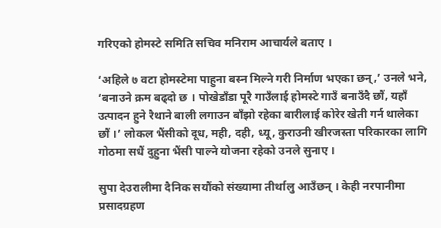गरिएको होमस्टे समिति सचिव मनिराम आचार्यले बताए ।

‘अहिले ७ वटा होमस्टेमा पाहुना बस्न मिल्ने गरी निर्माण भएका छन्,’ उनले भने, ‘बनाउने क्रम बढ्दो छ । पोखेडाँडा पूरै गाउँलाई होमस्टे गाउँ बनाउँदै छौं, यहाँ उत्पादन हुने रैथाने बाली लगाउन बाँझो रहेका बारीलाई कोरेर खेती गर्न थालेका छौं ।’ लोकल भैंसीको दूध, मही, दही, ध्यू, कुराउनी खीरजस्ता परिकारका लागि गोठमा सधैं दुहुना भैंसी पाल्ने योजना रहेको उनले सुनाए ।

सुपा देउरालीमा दैनिक सयौंको संख्यामा तीर्थालु आउँछन् । केही नरपानीमा प्रसादग्रहण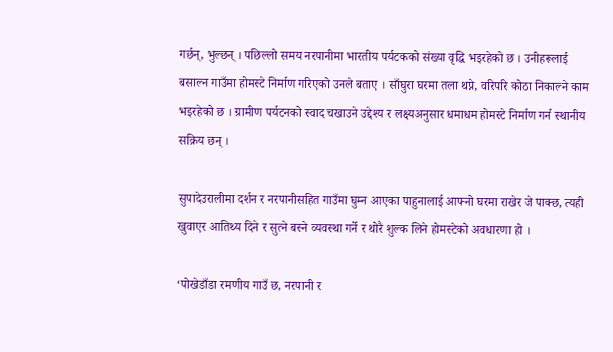गर्छन्, भुल्छन् । पछिल्लो समय नरपानीमा भारतीय पर्यटकको संख्या वृद्धि भइरहेको छ । उनीहरूलाई बसाल्न गाउँमा होमस्टे निर्माण गरिएको उनले बताए । साँघुरा घरमा तला थप्ने, वरिपरि कोठा निकाल्ने काम भइरहेको छ । ग्रामीण पर्यटनको स्वाद चखाउने उद्देश्य र लक्ष्यअनुसार धमाधम होमस्टे निर्माण गर्न स्थानीय सक्रिय छन् ।

सुपादेउरालीमा दर्शन र नरपानीसहित गाउँमा घुम्न आएका पाहुनालाई आफ्नो घरमा राखेर जे पाक्छ, त्यही खुवाएर आतिथ्य दिने र सुत्ने बस्ने व्यवस्था गर्ने र थोरै शुल्क लिने होमस्टेको अवधारणा हो ।

‘पोखेडाँडा रमणीय गाउँ छ, नरपानी र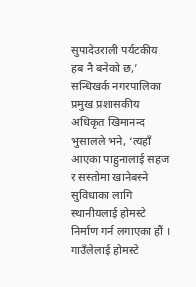सुपादेउराली पर्यटकीय हब नै बनेको छ,’ सन्धिखर्क नगरपालिका प्रमुख प्रशासकीय अधिकृत खिमानन्द भुसालले भने, ‘त्यहाँ आएका पाहुनालाई सहज र सस्तोमा खानेबस्ने सुविधाका लागि स्थानीयलाई होमस्टे निर्माण गर्न लगाएका हौं । गाउँलेलाई होमस्टे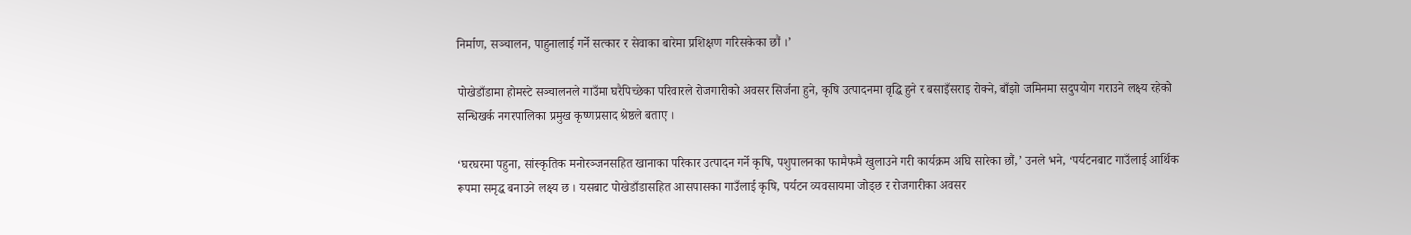निर्माण, सञ्चालन, पाहुनालाई गर्ने सत्कार र सेवाका बारेमा प्रशिक्षण गरिसकेका छौं ।’

पोखेडाँडामा होमस्टे सञ्चालनले गाउँमा घरैपिच्छेका परिवारले रोजगारीको अवसर सिर्जना हुने, कृषि उत्पादनमा वृद्धि हुने र बसाइँसराइ रोक्ने, बाँझो जमिनमा सदुपयोग गराउने लक्ष्य रहेको सन्धिखर्क नगरपालिका प्रमुख कृष्णप्रसाद श्रेष्ठले बताए ।

‘घरघरमा पहुना, सांस्कृतिक मनोरञ्जनसहित खानाका परिकार उत्पादन गर्ने कृषि, पशुपालनका फामैफमै खुलाउने गरी कार्यक्रम अघि सारेका छौं,’ उनले भने, ‘पर्यटनबाट गाउँलाई आर्थिक रूपमा समृद्ध बनाउने लक्ष्य छ । यसबाट पोखेडाँडासहित आसपासका गाउँलाई कृषि, पर्यटन व्यवसायमा जोड्छ र रोजगारीका अवसर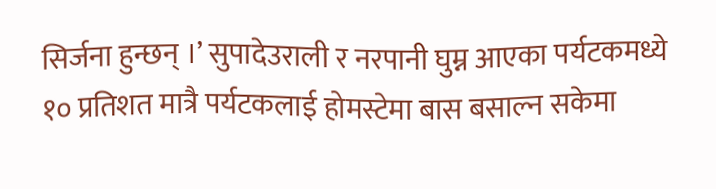सिर्जना हुन्छन् ।’ सुपादेउराली र नरपानी घुम्न आएका पर्यटकमध्ये १० प्रतिशत मात्रै पर्यटकलाई होमस्टेमा बास बसाल्न सकेमा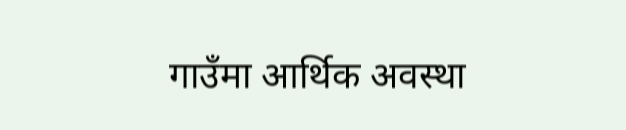गाउँमा आर्थिक अवस्था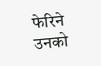फेरिने उनको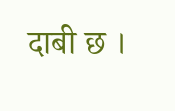दाबी छ ।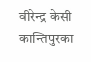वीरेन्द्र केसी कान्तिपुरका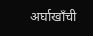अर्घाखाँची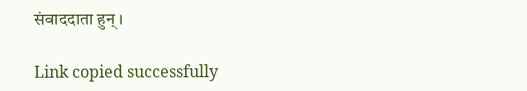संवाददाता हुन् ।

Link copied successfully